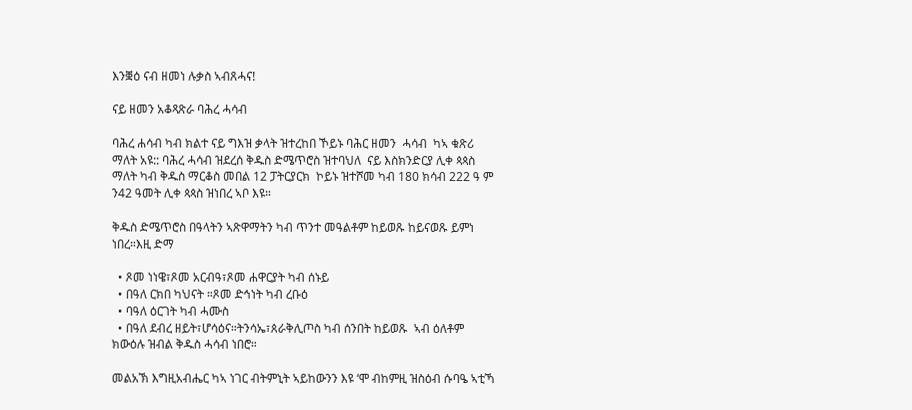እንቛዕ ናብ ዘመነ ሉቃስ ኣብጸሓና!

ናይ ዘመን አቆጻጽራ ባሕረ ሓሳብ

ባሕረ ሐሳብ ካብ ክልተ ናይ ግእዝ ቃላት ዝተረከበ ኾይኑ ባሕር ዘመን  ሓሳብ  ካኣ ቁጽሪ ማለት አዩ:: ባሕረ ሓሳብ ዝደረሰ ቅዱስ ድሜጥሮስ ዝተባህለ  ናይ እስክንድርያ ሊቀ ጳጳስ ማለት ካብ ቅዱስ ማርቆስ መበል 12 ፓትርያርክ  ኮይኑ ዝተሾመ ካብ 180 ክሳብ 222 ዓ ም ን42 ዓመት ሊቀ ጳጳስ ዝነበረ ኣቦ እዩ።

ቅዱስ ድሜጥሮስ በዓላትን ኣጽዋማትን ካብ ጥንተ መዓልቶም ከይወጹ ከይናወጹ ይምነ ነበረ።እዚ ድማ

  • ጾመ ነነዌ፣ጾመ አርብዓ፣ጾመ ሐዋርያት ካብ ሰኑይ
  • በዓለ ርክበ ካህናት ።ጾመ ድኅነት ካብ ረቡዕ
  • ባዓለ ዕርገት ካብ ሓሙስ
  • በዓለ ደብረ ዘይት፣ሆሳዕና።ትንሳኤ፣ጰራቅሊጦስ ካብ ሰንበት ከይወጹ  ኣብ ዕለቶም ክውዕሉ ዝብል ቅዱስ ሓሳብ ነበሮ።

መልአኽ እግዚአብሔር ካኣ ነገር ብትምኒት ኣይከውንን እዩ ‘ሞ ብከምዚ ዝስዕብ ሱባዔ ኣቲኻ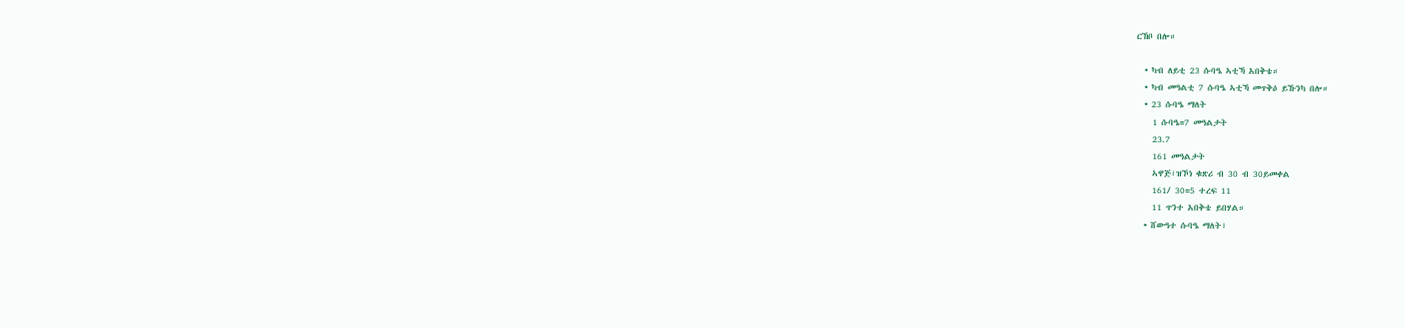ርኸቦ በሎ።

  • ካብ ለይቲ 23 ሱባዔ ኣቲኻ አበቅቴ።
  • ካብ መዓልቲ 7 ሱባዔ ኣቲኻ መጥቅዕ ይኹንካ በሎ።
  • 23 ሱባዔ ማለት
    1 ሱባዔ=7 መዓልታት
    23.7
    161 መዓልታት
    ኣዋጅ፣ዝኾነ ቁጽሪ ብ 30 ብ 30ይመቀል
    161/ 30=5 ተረፍ 11
    11 ጥንተ አበቅቴ ይበሃል።
  • ሸውዓተ ሱባዔ ማለት፣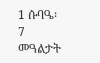1 ሱባዔ፡ 7 መዓልታት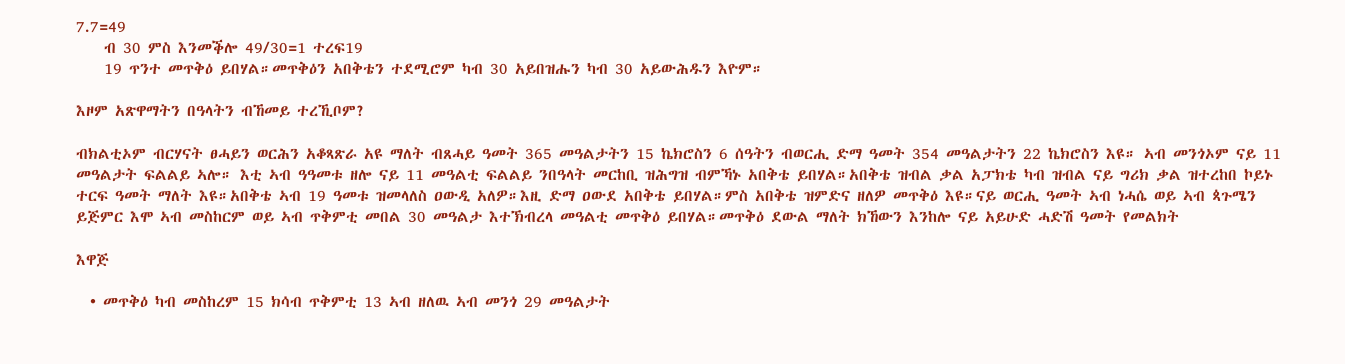7.7=49
    ብ 30 ምስ እንመቕሎ 49/30=1 ተረፍ19
    19 ጥንተ መጥቅዕ ይበሃል።መጥቅዕን አበቅቴን ተደሚሮም ካብ 30 አይበዝሑን ካብ 30 አይውሕዱን እዮም።

እዞም አጽዋማትን በዓላትን ብኸመይ ተረኺቦም?

ብክልቲኦም ብርሃናት ፀሓይን ወርሕን አቆጻጽራ አዩ ማለት ብጸሓይ ዓመት 365 መዓልታትን 15 ኬክሮስን 6 ሰዓትን ብወርሒ ድማ ዓመት 354 መዓልታትን 22 ኬክሮስን እዩ። ኣብ መንጎኦም ናይ 11 መዓልታት ፍልልይ ኣሎ። እቲ ኣብ ዓዓመቱ ዘሎ ናይ 11 መዓልቲ ፍልልይ ንበዓላት መርከቢ ዝሕግዝ ብምኻኑ አበቅቴ ይበሃል።አበቅቴ ዝብል ቃል አፓክቴ ካብ ዝብል ናይ ግሪክ ቃል ዝተረከበ ኮይኑ ተርፍ ዓመት ማለት እዩ።አበቅቴ ኣብ 19 ዓመቱ ዝመላለስ ዐውዲ አለዎ።እዚ ድማ ዐውደ አበቅቴ ይበሃል።ምስ አበቅቴ ዝምድና ዘለዎ መጥቅዕ እዩ።ናይ ወርሒ ዓመት ኣብ ነሓሴ ወይ ኣብ ጳጉሜን ይጅምር እሞ ኣብ መስከርም ወይ ኣብ ጥቅምቲ መበል 30 መዓልታ እተኽብረላ መዓልቲ መጥቅዕ ይበሃል።መጥቅዕ ደውል ማለት ክኸውን እንከሎ ናይ አይሁድ ሓድሽ ዓመት የመልክት

እዋጅ

  • መጥቅዕ ካብ መስከረም 15 ክሳብ ጥቅምቲ 13 ኣብ ዘለዉ ኣብ መንጎ 29 መዓልታት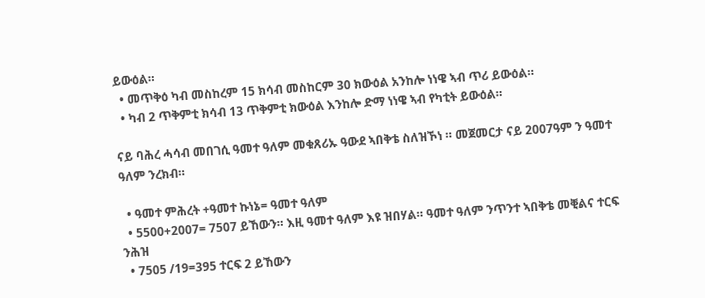ይውዕል።
  • መጥቅዕ ካብ መስከረም 15 ክሳብ መስከርም 30 ክውዕል አንከሎ ነነዌ ኣብ ጥሪ ይውዕል።
  • ካብ 2 ጥቅምቲ ክሳብ 13 ጥቅምቲ ክውዕል እንከሎ ድማ ነነዌ ኣብ የካቲት ይውዕል።

ናይ ባሕረ ሓሳብ መበገሲ ዓመተ ዓለም መቁጸሪኡ ዓውደ ኣበቅቴ ስለዝኾነ ። መጀመርታ ናይ 2007ዓም ን ዓመተ ዓለም ንረክብ።

  • ዓመተ ምሕረት +ዓመተ ኩነኔ= ዓመተ ዓለም
  • 5500+2007= 7507 ይኸውን። እዚ ዓመተ ዓለም እዩ ዝበሃል። ዓመተ ዓለም ንጥንተ ኣበቅቴ መቒልና ተርፍ ንሕዝ
  • 7505 /19=395 ተርፍ 2 ይኸውን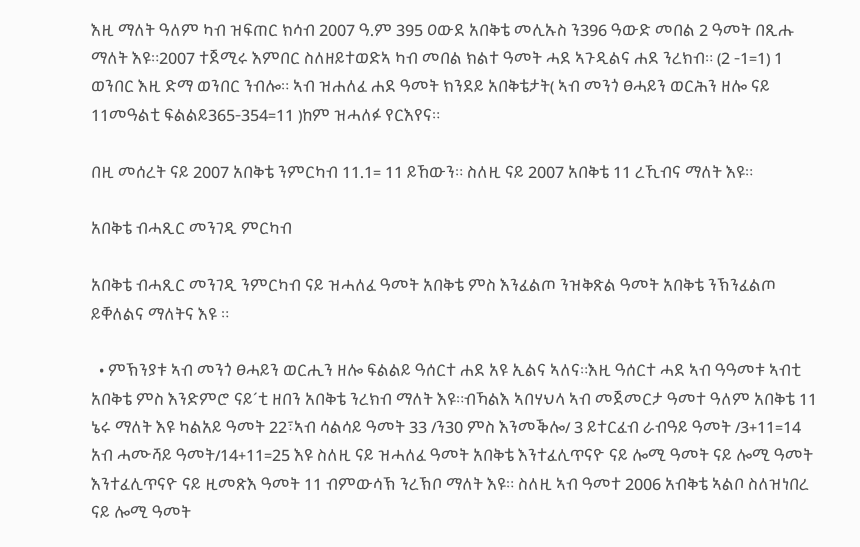እዚ ማለት ዓለም ካብ ዝፍጠር ክሳብ 2007 ዓ.ም 395 ዐውደ አበቅቴ መሊኡስ ን396 ዓውድ መበል 2 ዓመት በጺሑ ማለት እዩ።2007 ተጀሚሩ እምበር ስለዘይተወድኣ ካብ መበል ክልተ ዓመት ሓደ ኣጉዲልና ሐደ ንረክብ። (2 -1=1) 1 ወንበር እዚ ድማ ወንበር ንብሎ። ኣብ ዝሐለፈ ሐደ ዓመት ክንደይ አበቅቴታት( ኣብ መንጎ ፀሓይን ወርሕን ዘሎ ናይ 11መዓልቲ ፍልልይ365-354=11 )ከም ዝሓለፉ የርእየና።

በዚ መሰረት ናይ 2007 አበቅቴ ንምርካብ 11.1= 11 ይኸውን። ስለዚ ናይ 2007 አበቅቴ 11 ረኺብና ማለት እዩ።

አበቅቴ ብሓጺር መንገዲ ምርካብ

አበቅቴ ብሓጺር መንገዲ ንምርካብ ናይ ዝሓለፈ ዓመት አበቅቴ ምስ እንፈልጦ ንዝቅጽል ዓመት አበቅቴ ንኽንፈልጦ ይቐለልና ማለትና እዩ ።

  • ምኽንያቱ ኣብ መንጎ ፀሓይን ወርሒን ዘሎ ፍልልይ ዓሰርተ ሐደ አዩ ኢልና ኣለና።እዚ ዓሰርተ ሓደ ኣብ ዓዓመቱ ኣብቲ አበቅቴ ምስ እንድምሮ ናይ´ቲ ዘበን አበቅቴ ንረክብ ማለት እዩ።ብኻልእ ኣበሃህላ ኣብ መጀመርታ ዓመተ ዓለም አበቅቴ 11 ኔሩ ማለት እዩ ካልአይ ዓመት 22፣ኣብ ሳልሳይ ዓመት 33 /ን30 ምስ እንመቕሎ/ 3 ይተርፈብ ራብዓይ ዓመት /3+11=14 አብ ሓሙሻይ ዓመት/14+11=25 እዩ ስለዚ ናይ ዝሓለፈ ዓመት አበቅቴ እንተፈሊጥናዮ ናይ ሎሚ ዓመት ናይ ሎሚ ዓመት እንተፈሊጥናዮ ናይ ዚመጽእ ዓመት 11 ብምውሳኽ ንረኽቦ ማለት እዩ። ስለዚ ኣብ ዓመተ 2006 አብቅቴ ኣልቦ ስለዝነበረ ናይ ሎሚ ዓመት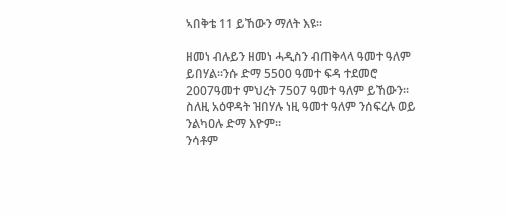ኣበቅቴ 11 ይኸውን ማለት እዩ።

ዘመነ ብሉይን ዘመነ ሓዲስን ብጠቅላላ ዓመተ ዓለም ይበሃል።ንሱ ድማ 5500 ዓመተ ፍዳ ተደመሮ 2007ዓመተ ምህረት 7507 ዓመተ ዓለም ይኸውን። ስለዚ አዕዋዳት ዝበሃሉ ነዚ ዓመተ ዓለም ንሰፍረሉ ወይ ንልካዐሉ ድማ እዮም።
ንሳቶም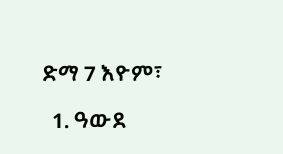ድማ 7 እዮም፣

  1. ዓውደ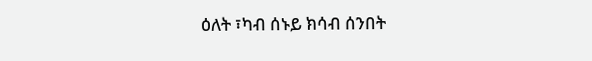ዕለት ፣ካብ ሰኑይ ክሳብ ሰንበት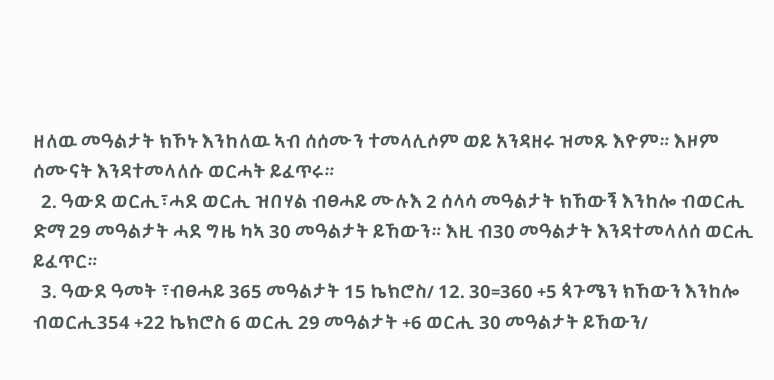ዘለዉ መዓልታት ክኾኑ እንከለዉ ኣብ ሰሰሙን ተመላሊሶም ወይ አንዳዘሩ ዝመጹ እዮም። እዞም ሰሙናት እንዳተመላለሱ ወርሓት ይፈጥሩ።
  2. ዓውደ ወርሒ፣ሓደ ወርሒ ዝበሃል ብፀሓይ ሙሉእ 2 ሰላሳ መዓልታት ክኸውኝ እንከሎ ብወርሒ ድማ 29 መዓልታት ሓደ ግዜ ካኣ 30 መዓልታት ይኸውን። እዚ ብ30 መዓልታት እንዳተመላለሰ ወርሒ ይፈጥር።
  3. ዓውደ ዓመት ፣ብፀሓይ 365 መዓልታት 15 ኬክሮስ/ 12. 30=360 +5 ጳጉሜን ክኸውን እንከሎ ብወርሒ354 +22 ኬክሮስ 6 ወርሒ 29 መዓልታት +6 ወርሒ 30 መዓልታት ይኸውን/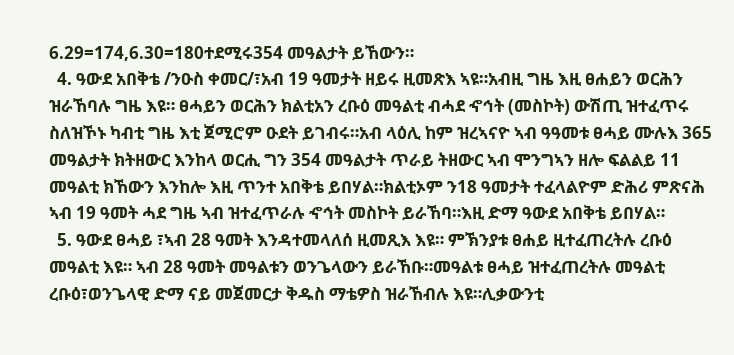6.29=174,6.30=180ተደሚሩ354 መዓልታት ይኸውን።
  4. ዓውደ አበቅቴ /ንዑስ ቀመር/፣አብ 19 ዓመታት ዘይሩ ዚመጽእ ኣዩ።አብዚ ግዜ እዚ ፀሐይን ወርሕን ዝራኸባሉ ግዜ እዩ። ፀሓይን ወርሕን ክልቲአን ረቡዕ መዓልቲ ብሓደ ኆኅት (መስኮት) ውሽጢ ዝተፈጥሩ ስለዝኾኑ ካብቲ ግዜ እቲ ጀሚሮም ዑደት ይገብሩ።አብ ላዕሊ ከም ዝረኣናዮ ኣብ ዓዓመቱ ፀሓይ ሙሉእ 365 መዓልታት ክትዘውር እንከላ ወርሒ ግን 354 መዓልታት ጥራይ ትዘውር ኣብ ሞንግኣን ዘሎ ፍልልይ 11 መዓልቲ ክኸውን እንከሎ እዚ ጥንተ አበቅቴ ይበሃል።ክልቲኦም ን18 ዓመታት ተፈላልዮም ድሕሪ ምጽናሕ ኣብ 19 ዓመት ሓደ ግዜ ኣብ ዝተፈጥራሉ ኆኅት መስኮት ይራኸባ።እዚ ድማ ዓውደ አበቅቴ ይበሃል።
  5. ዓውደ ፀሓይ ፣ኣብ 28 ዓመት እንዳተመላለሰ ዚመጺእ እዩ። ምኽንያቱ ፀሐይ ዚተፈጠረትሉ ረቡዕ መዓልቲ እዩ። ኣብ 28 ዓመት መዓልቱን ወንጌላውን ይራኸቡ።መዓልቱ ፀሓይ ዝተፈጠረትሉ መዓልቲ ረቡዕ፣ወንጌላዊ ድማ ናይ መጀመርታ ቅዱስ ማቴዎስ ዝራኸብሉ እዩ።ሊቃውንቲ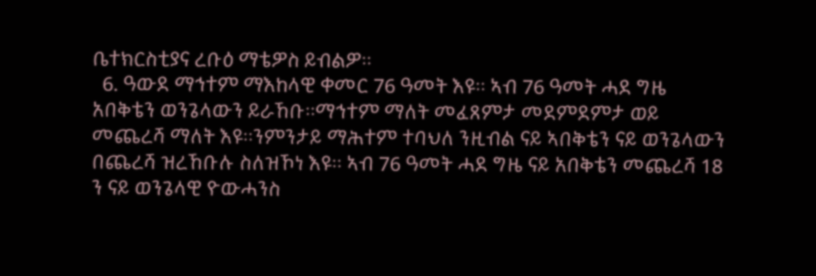ቤተክርስቲያና ረቡዕ ማቴዎስ ይብልዎ።
  6. ዓውደ ማኅተም ማእከላዊ ቀመር 76 ዓመት እዩ። ኣብ 76 ዓመት ሓደ ግዜ አበቅቴን ወንጌላውን ይራኸቡ።ማኅተም ማለት መፈጸምታ መደምደምታ ወይ መጨረሻ ማለት እዩ።ንምንታይ ማሕተም ተባህለ ንዚብል ናይ ኣበቅቴን ናይ ወንጌላውን በጨረሻ ዝረኸቡሉ ስለዝኾነ እዩ። ኣብ 76 ዓመት ሓደ ግዜ ናይ አበቅቴን መጨረሻ 18 ን ናይ ወንጌላዊ ዮውሓንስ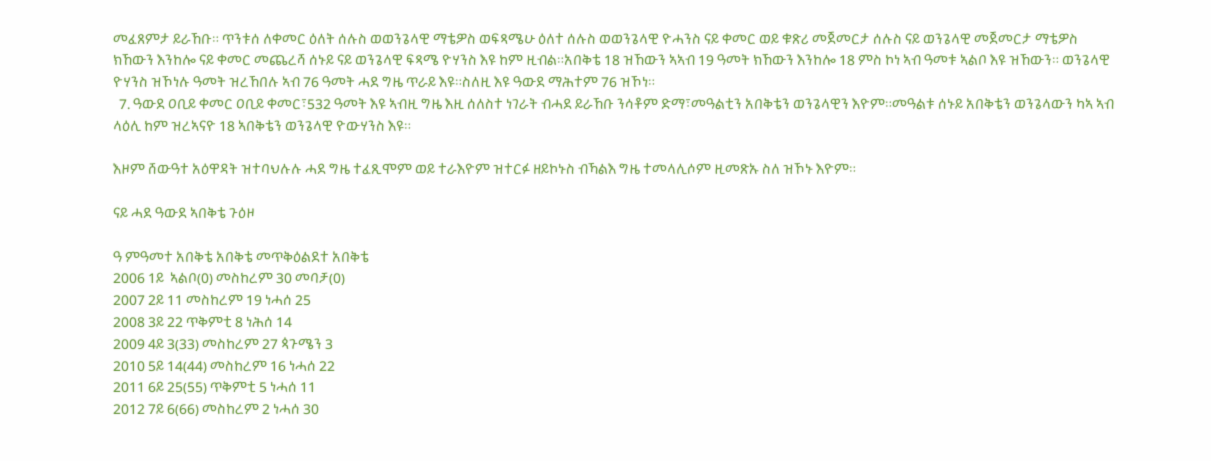መፈጸምታ ይራኸቡ። ጥንቱሰ ለቀመር ዕለት ሰሉስ ወወንጌላዊ ማቴዎስ ወፍጻሜሁ ዕለተ ሰሉስ ወወንጌላዊ ዮሓንስ ናይ ቀመር ወይ ቁጽሪ መጀመርታ ሰሉስ ናይ ወንጌላዊ መጀመርታ ማቴዎስ ክኸውን እንከሎ ናይ ቀመር መጨረሻ ሰኑይ ናይ ወንጌላዊ ፍጻሜ ዮሃንስ እዩ ከም ዚብል።አበቅቴ 18 ዝኸውን ኣኣብ 19 ዓመት ክኸውን እንከሎ 18 ምስ ኮነ ኣብ ዓመቱ ኣልቦ እዩ ዝኸውን። ወንጌላዊ ዮሃንስ ዝኾነሉ ዓመት ዝረኸበሉ ኣብ 76 ዓመት ሓደ ግዜ ጥራይ እዩ።ስለዚ እዩ ዓውደ ማሕተም 76 ዝኾነ።
  7. ዓውደ ዐቢይ ቀመር ዐቢይ ቀመር፣532 ዓመት እዩ ኣብዚ ግዜ እዚ ሰለስተ ነገራት ብሓደ ይራኸቡ ንሳቶም ድማ፣መዓልቲን አበቅቴን ወንጌላዊን እዮም።መዓልቱ ሰኑይ አበቅቴን ወንጌላውን ካኣ ኣብ ላዕሊ ከም ዝረኣናዮ 18 ኣበቅቴን ወንጌላዊ ዮውሃንስ እዩ።

እዞም ሸውዓተ አዕዋዳት ዝተባህሉሉ ሓደ ግዜ ተፈጺሞም ወይ ተራእዮም ዝተርፉ ዘይኮኑስ ብኻልእ ግዜ ተመላሊሶም ዚመጽኡ ስለ ዝኾኑ እዮም።

ናይ ሓደ ዓውደ ኣበቅቴ ጉዕዞ

ዓ ምዓመተ አበቅቴ አበቅቴ መጥቅዕልደተ አበቅቴ
2006 1ይ  ኣልቦ(0) መስከረም 30 መባቻ(0)
2007 2ይ 11 መስከረም 19 ነሓሰ 25
2008 3ይ 22 ጥቅምቲ 8 ነሕሰ 14
2009 4ይ 3(33) መስከረም 27 ጳጉሜን 3
2010 5ይ 14(44) መስከረም 16 ነሓሰ 22
2011 6ይ 25(55) ጥቅምቲ 5 ነሓሰ 11
2012 7ይ 6(66) መስከረም 2 ነሓሰ 30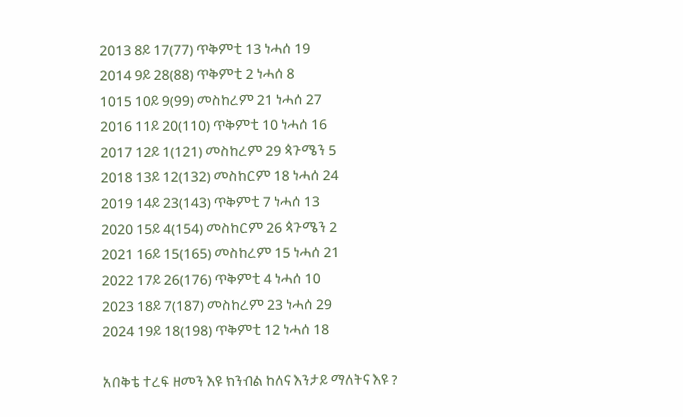2013 8ይ 17(77) ጥቅምቲ 13 ነሓሰ 19
2014 9ይ 28(88) ጥቅምቲ 2 ነሓሰ 8
1015 10ይ 9(99) መስከረም 21 ነሓሰ 27
2016 11ይ 20(110) ጥቅምቲ 10 ነሓሰ 16
2017 12ይ 1(121) መስከረም 29 ጳጉሜን 5
2018 13ይ 12(132) መስከርም 18 ነሓሰ 24
2019 14ይ 23(143) ጥቅምቲ 7 ነሓሰ 13
2020 15ይ 4(154) መስከርም 26 ጳጉሜን 2
2021 16ይ 15(165) መስከረም 15 ነሓሰ 21
2022 17ይ 26(176) ጥቅምቲ 4 ነሓሰ 10
2023 18ይ 7(187) መስከረም 23 ነሓሰ 29
2024 19ይ 18(198) ጥቅምቲ 12 ነሓሰ 18

አበቅቴ ተረፍ ዘመን እዩ ክንብል ከለና እንታይ ማለትና እዩ ?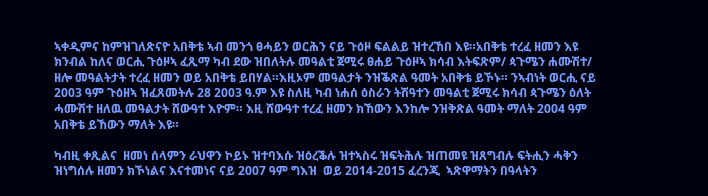ኣቀዲምና ከምዝገለጽናዮ አበቅቴ ኣብ መንጎ ፀሓይን ወርሕን ናይ ጉዕዞ ፍልልይ ዝተረኸበ እዩ።አበቅቴ ተረፈ ዘመን እዩ ክንብል ከለና ወርሒ ጉዕዞኣ ፈጺማ ካብ ደው ዝበለትሉ መዓልቲ ጀሚሩ ፀሐይ ጉዕዞኣ ክሳብ እትፍጽም/ ጳጉሜን ሐሙሽተ/ ዘሎ መዓልትታት ተረፈ ዘመን ወይ አበቅቴ ይበሃል።እዚኦም መዓልታት ንዝቕጽል ዓመት አበቅቴ ይኾኑ። ንኣብነት ወርሒ ናይ 2003 ዓም ጉዕዘኣ ዝፈጸመትሉ 28 2003 ዓ.ም እዩ ስለዚ ካብ ነሐሰ ዕስራን ትሽዓተን መዓልቲ ጀሚሩ ክሳብ ጳጉሜን ዕለት ሓሙሽተ ዘለዉ መዓልታት ሸውዓተ እዮም። እዚ ሸውዓተ ተረፈ ዘመን ክኸውን እንከሎ ንዝቅጽል ዓመት ማለት 2004 ዓም አበቅቴ ይኸውን ማለት እዩ።

ካብዚ ቀጺልና  ዘመነ ሰላምን ራህዋን ኮይኑ ዝተባእሱ ዝዕረቕሉ ዝተኣስሩ ዝፍትሕሉ ዝጠመዩ ዝጸግብሉ ፍትሒን ሓቅን ዝነግሰሉ ዘመን ክኾነልና እናተመነና ናይ 2007 ዓም ግእዝ  ወይ 2014-2015 ፈረንጂ  ኣጽዋማትን በዓላትን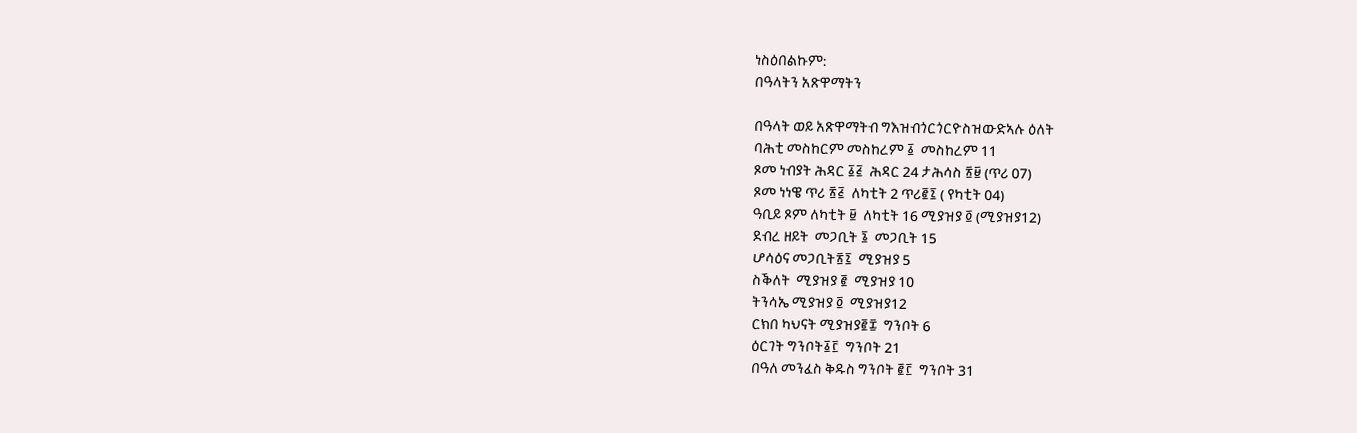ነስዕበልኩም:
በዓላትን አጽዋማትን

በዓላት ወይ አጽዋማትብ ግእዝብጎርጎርዮስዝውድኣሉ ዕለት
ባሕቲ መስከርም መስከረም ፩  መስከረም 11
ጾመ ነብያት ሕዳር ፩፭  ሕዳር 24 ታሕሳስ ፳፱ (ጥሪ 07)
ጾመ ነነዌ ጥሪ ፳፭  ለካቲት 2 ጥሪ፪፯ ( የካቲት 04)
ዓቢይ ጾም ለካቲት ፱  ለካቲት 16 ሚያዝያ ፬ (ሚያዝያ12)
ደብረ ዘይት  መጋቢት ፮  መጋቢት 15
ሆሳዕና መጋቢት፳፯  ሚያዝያ 5
ስቕለት  ሚያዝያ ፪  ሚያዝያ 10
ትንሳኤ ሚያዝያ ፬  ሚያዝያ12
ርክበ ካህናት ሚያዝያ፪፰  ግንቦት 6
ዕርገት ግንቦት፩፫  ግንቦት 21
በዓለ መንፈስ ቅዱስ ግንቦት ፪፫  ግንቦት 31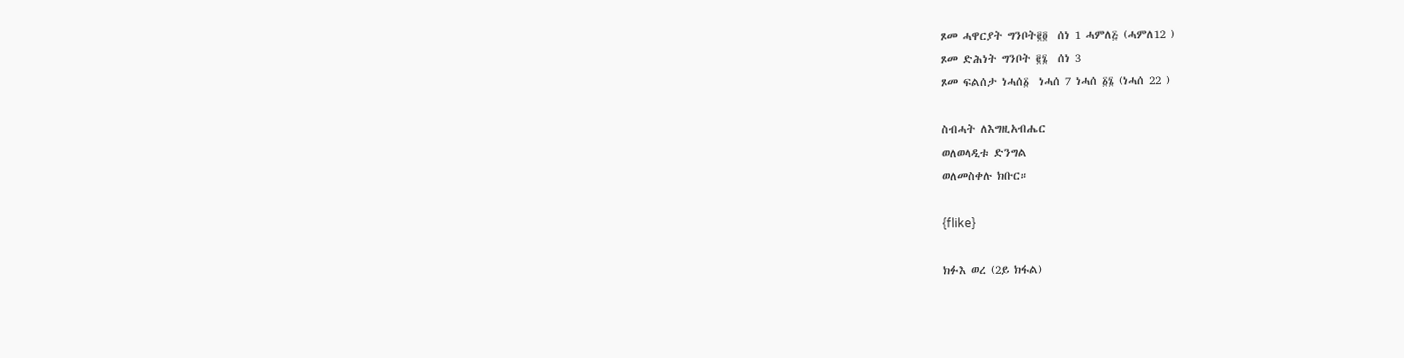ጾመ ሓዋርያት ግንቦት፪፬  ሰነ 1 ሓምለ፭ (ሓምለ12 )
ጾመ ድሕነት ግንቦት ፪፮  ሰነ 3
ጾመ ፍልሰታ ነሓሰ፩  ነሓሰ 7 ነሓሰ ፩፮ (ነሓሰ 22 )

ስብሓት ለእግዚአብሔር
ወለወላዲቱ ድንግል
ወለመስቀሉ ክቡር።

{flike}

ክፉእ ወረ (2ይ ክፋል)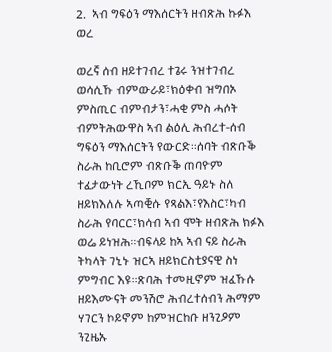2.  ኣብ ግፍዕን ማእሰርትን ዘብጽሕ ኩፉእ ወረ

ወረኛ ሰብ ዘይተገብረ ተጌሩ ንዝተገብረ ወሳሲኹ ብምውራይ፣ክዕቀብ ዝግበኦ ምስጢር ብምብታን፣ሓቂ ምስ ሓሶት ብምትሕውዋስ ኣብ ልዕሊ ሕብረተ-ሰብ ግፍዕን ማእሰርትን የውርድ።ሰባት ብጽቡቕ ስራሕ ከቢሮም ብጽቡቕ ጠባዮም ተፈታውነት ረኺቦም ክርኢ ዓይኑ ስለ ዘይክእለሉ ኣጣቒሱ የጻልእ፣የእስር፣ካብ ስራሕ የባርር፣ክሳብ ኣብ ሞት ዘብጽሕ ክፉእ ወሬ ይነዝሕ።ብፍላይ ከኣ ኣብ ናይ ስራሕ ትካላት ገኒኑ ዝርኣ ዘይክርስቲያናዊ ስነ ምግብር እዩ።ጽባሕ ተመዚኖም ዝፈኹሱ ዘይእሙናት መንሽሮ ሕብረተሰብን ሕማም ሃገርን ኮይኖም ከምዝርከቡ ዘንጊዖም ንጊዜኡ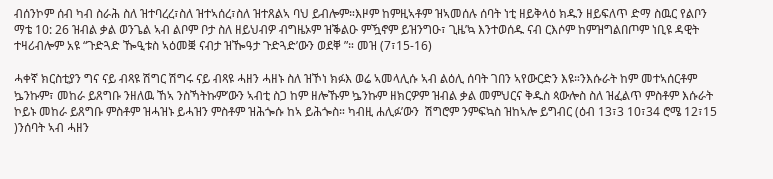ብሰንኮም ሰብ ካብ ስራሕ ስለ ዝተባረረ፣ስለ ዝተኣሰረ፣ስለ ዝተጸልኣ ባህ ይብሎም።እዞም ከምዚኣቶም ዝኣመሰሉ ሰባት ነቲ ዘይቅላዕ ክዱን ዘይፍለጥ ድማ ስዉር የልቦን ማቴ 10: 26 ዝብል ቃል ወንጌል ኣብ ልቦም ቦታ ስለ ዘይህብዎ ብግዜኦም ዝቕልዑ ምዃኖም ይዝንግዑ፣ ጊዜ’ኳ እንተወሰዱ ናብ ርእሶም ከምዝግልበጦም ነቢዩ ዳዊት ተዛሪብሎም አዩ “ጉድጓድ ዀዒቱስ ኣዕመቛ ናብታ ዝዀዓታ ጉድጓድ’ውን ወደቐ ”። መዝ (7፣15-16)

ሓቀኛ ክርስቲያን ግና ናይ ብጻዩ ሽግር ሽግሩ ናይ ብጻዩ ሓዘን ሓዘኑ ስለ ዝኾነ ክፉእ ወሬ ኣመላሊሱ ኣብ ልዕሊ ሰባት ገበን ኣየውርድን እዩ።ንእሱራት ከም መተኣሰርቶም ኴንኩም፣ መከራ ይጸግቡ ንዘለዉ ኸኣ ንስኻትኩም’ውን ኣብቲ ስጋ ከም ዘሎኹም ኴንኩም ዘክርዎም ዝብል ቃል መምህርና ቅዱስ ጳውሎስ ስለ ዝፈልጥ ምስቶም እሱራት ኮይኑ መከራ ይጸግቡ ምስቶም ዝሓዝኑ ይሓዝን ምስቶም ዝሕጐሱ ከኣ ይሕጐስ። ካብዚ ሐሊፉ’ውን  ሽግሮም ንምፍኳስ ዝከኣሎ ይግብር (ዕብ 13፣3 10፣34 ሮሜ 12፣15 )ንሰባት ኣብ ሓዘን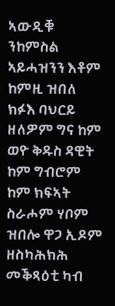ኣውዲቑ ንከምስል ኣይሓዝንን እቶም ከምዚ ዝበለ ክፉእ ባህርይ ዘለዎም ግና ከም ወዮ ቅዱስ ዳዊት ከም ግብሮም ከም ክፍኣት ስራሖም ሃቦም ዝበሎ ዋጋ ኢዶም ዘስካሕክሕ መቕጻዕቲ ካብ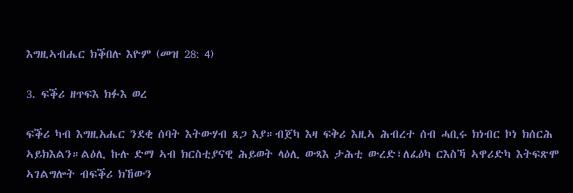እግዚኣብሔር ክቕበሉ እዮም (መዝ 28: 4)

3. ፍቕሪ ዘጥፍእ ክፉእ ወረ

ፍቕሪ ካብ እግዚአሔር ንደቂ ሰባት እትውሃብ ጸጋ እያ።ብጀካ እዛ ፍቅሪ እዚኣ ሕብረተ ሰብ ሓቢሩ ክነብር ኮነ ክሰርሕ ኣይክእልን።ልዕሊ ኩሉ ድማ ኣብ ክርስቲያናዊ ሕይወት ላዕሊ ውጻእ ታሕቲ ውረድ፣ለፈዕካ ርእስኻ ኣዋሪድካ እትፍጽሞ ኣገልግሎት ብፍቕሪ ክኸውን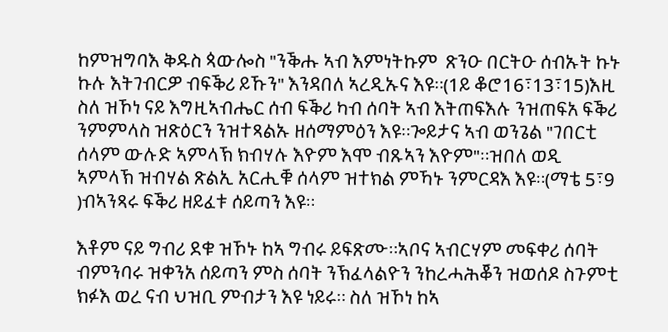ከምዝግባእ ቅዱስ ጳውሎስ "ንቕሑ ኣብ እምነትኩም  ጽንዑ በርትዑ ሰብኡት ኩኑ ኩሉ እትገብርዎ ብፍቕሪ ይኹን" እንዳበለ ኣረዲኡና እዩ።(1ይ ቆሮ16፣13፣15)እዚ ስለ ዝኾነ ናይ እግዚኣብሔር ሰብ ፍቕሪ ካብ ሰባት ኣብ እትጠፍእሉ ንዝጠፍአ ፍቕሪ ንምምላስ ዝጽዕርን ንዝተጻልኡ ዘሰማምዕን እዩ።ጐይታና ኣብ ወንጌል "ገበርቲ ሰላም ውሉድ ኣምላኽ ክብሃሉ እዮም እሞ ብጹኣን እዮም"።ዝበለ ወዲ ኣምላኽ ዝብሃል ጽልኢ አርሒቑ ሰላም ዝተክል ምኻኑ ንምርዳእ እዩ።(ማቴ 5፣9 )ብኣንጻሩ ፍቕሪ ዘይፈቱ ሰይጣን እዩ።

እቶም ናይ ግብሪ ደቁ ዝኾኑ ከኣ ግብሩ ይፍጽሙ።ኣቦና ኣብርሃም መፍቀሪ ሰባት ብምንባሩ ዝቀንአ ሰይጣን ምስ ሰባት ንኽፈላልዮን ንከረሓሕቖን ዝወሰዶ ስጉምቲ ክፉእ ወረ ናብ ህዝቢ ምብታን እዩ ነይሩ። ስለ ዝኾነ ከኣ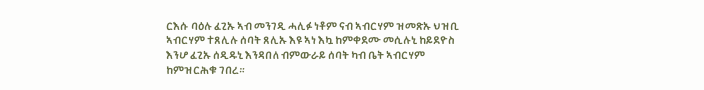ርእሱ ባዕሉ ፈጊኡ ኣብ መንገዲ ሓሊፉ ነቶም ናብ ኣብርሃም ዝመጽኡ ህዝቢ ኣብርሃም ተጸሊሉ ሰባት ጸሊኡ እዩ ኣነ እኳ ከምቀደሙ መሲሉኒ ከይደዮስ እንሆ ፈጊኡ ሰዲዱኒ እንዳበለ ብምውራይ ሰባት ካብ ቤት ኣብርሃም ከምዝርሕቁ ገበረ።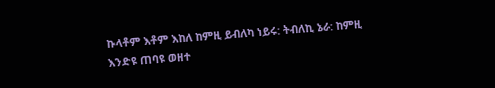ኩላቶም እቶም እከለ ከምዚ ይብለካ ነይሩ: ትብለኪ ኔራ: ከምዚ እንድዩ ጠባዩ ወዘተ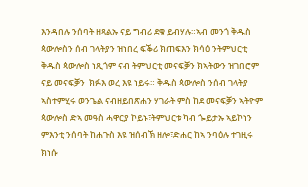እንዳበሉ ንሰባት ዘጻልኡ ናይ ግብሪ ደቁ ይብሃሉ።ኣብ መንጎ ቅዱስ ጳውሎስን ሰብ ገላትያን ዝነበረ ፍቕሪ ክጠፍእን ክሳዕ ንትምህርቲ ቅዱስ ጳውሎስ ነጺጎም ናብ ትምህርቲ መናፍቓን ክኣትውን ዝገበሮም ናይ መናፍቓን  ክፉእ ወረ እዩ ነይሩ። ቅዱስ ጳውሎስ ንሰብ ገላትያ ኣስተምሂሩ ወንጌል ናብዘይበጽሐን ሃገራት ምስ ከደ መናፍቓን ኣትዮም ጳውሎስ ድኣ መዓስ ሓዋርያ ኮይኑ፣ትምህርቱ ካብ ጐይታኡ ኣይኮነን ምእንቲ ንሰባት ከሐጉስ እዩ ዝሰብኽ ዘሎ፣ድሐር ከኣ ንባዕሉ ተገዚሩ ክነሱ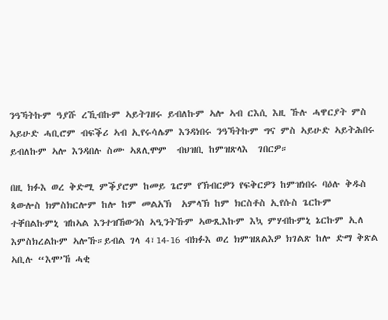ንዓኻትኩም ዓያሹ ረኺብኩም ኣይትገዘሩ ይብለኩም ኣሎ ኣብ ርእሲ እዚ ኹሉ ሓዋርያት ምስ ኣይሁድ ሓቢሮም ብፍቕሪ ኣብ ኢየሩሳሌም እንዳነበሩ ንዓኻትኩም ግና ምስ ኣይሁድ ኣይትሕበሩ ይብለኩም ኣሎ እንዳበሉ ስሙ ኣጸሊሞም  ብህዝቢ ከምዝጽላእ  ገበርዎ።

በዚ ክፉእ ወረ ቅድሚ ምቕያሮም ከመይ ጌሮም የኽብርዎን የፍቅርዎን ከምዝነበሩ ባዕሉ ቅዱስ ጳውሎስ ክምስክርሎም ከሎ ከም መልአኽ  አምላኽ ከም ክርስቶስ ኢየሱስ ጌርኩም ተቐበልኩምኒ ዝከኣል እንተዝኸውንስ ኣዒንትኹም ኣውጺእኩም እኳ ምሃብኩምኒ ኔርኩም ኢለ እምስክረልኩም ኣሎኹ።ይብል ገላ 4፣14-16 ብክፉእ ወረ ክምዝጸልእዎ ክገልጽ ከሎ ድማ ቅጽል ኣቢሉ “እሞ’ኸ ሓቂ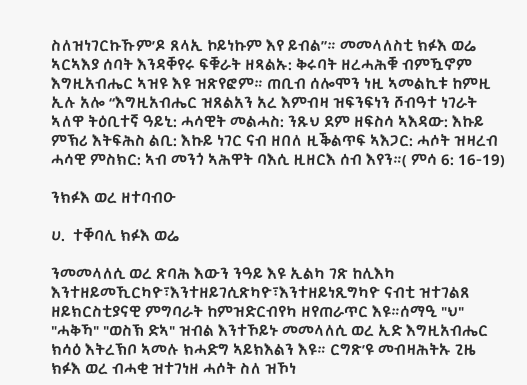ስለዝነገርኩኹም’ዶ ጸላኢ ኮይነኩም እየ ይብል”። መመላለስቲ ክፉእ ወሬ ኣርኣእያ ሰባት እንዳቐየሩ ፍቑራት ዘጻልኡ: ቅሩባት ዘረሓሕቑ ብምዃኖም እግዚአብሔር ኣዝዩ እዩ ዝጽየፎም። ጠቢብ ሰሎሞን ነዚ ኣመልኪቱ ከምዚ ኢሉ አሎ “እግዚአብሔር ዝጸልአን አረ እምብዛ ዝፍንፍነን ሾብዓተ ነገራት ኣለዋ ትዕቢተኛ ዓይኒ: ሓሳዊት መልሓስ: ንጹህ ደም ዘፍስሳ ኣእዳው: እኩይ ምኽሪ እትፍሕስ ልቢ: እኩይ ነገር ናብ ዘበለ ዚቕልጥፍ ኣእጋር: ሓሶት ዝዛረብ ሓሳዊ ምስክር: ኣብ መንጎ ኣሕዋት ባእሲ ዚዘርእ ሰብ እየን።( ምሳ 6: 16-19)

ንክፉእ ወረ ዘተባብዑ

ሀ.  ተቐባሊ ክፉእ ወሬ

ንመመላለሲ ወረ ጽባሕ እውን ንዓይ እዩ ኢልካ ገጽ ከሊእካ እንተዘይመኺርካዮ፣እንተዘይገሲጽካዮ፣እንተዘይነጺግካዮ ናብቲ ዝተገልጸ ዘይክርስቲያናዊ ምግባራት ከምዝድርብየካ ዘየጠራጥር እዩ።ሰማዒ "ህ" "ሓቅኻ" "ወስኽ ድኣ" ዝብል እንተኾይኑ መመላለሲ ወረ ኢድ እግዚአብሔር ክሳዕ እትረኽቦ ኣመሉ ክሓድግ ኣይክእልን እዩ። ርግጽ’ዩ መብዛሕትኡ ጊዜ ክፉእ ወረ ብሓቂ ዝተገነዘ ሓሶት ስለ ዝኾነ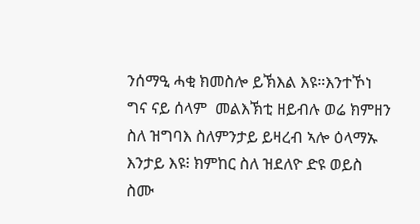ንሰማዒ ሓቂ ክመስሎ ይኽእል እዩ።እንተኾነ ግና ናይ ሰላም  መልእኽቲ ዘይብሉ ወሬ ክምዘን ስለ ዝግባእ ስለምንታይ ይዛረብ ኣሎ ዕላማኡ እንታይ እዩ፧ ክምከር ስለ ዝደለዮ ድዩ ወይስ ስሙ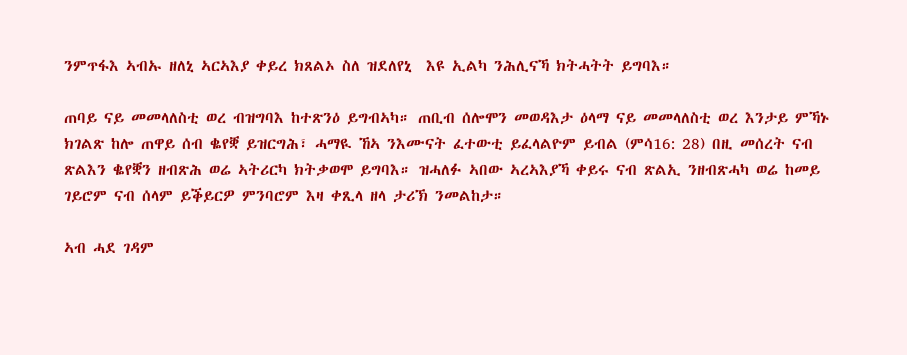ንምጥፋእ ኣብኡ ዘለኒ ኣርኣእያ ቀይረ ክጸልኦ ስለ ዝደለየኒ  እዩ ኢልካ ንሕሊናኻ ክትሓትት ይግባእ።

ጠባይ ናይ መመላለስቲ ወረ ብዝግባእ ከተጽንዕ ይግብኣካ። ጠቢብ ሰሎሞን መወዳእታ ዕላማ ናይ መመላለስቲ ወረ እንታይ ምኻኑ ክገልጽ ከሎ ጠዋይ ሰብ ቈየቛ ይዝርግሕ፣ ሓማዪ ኸኣ ንእሙናት ፈተውቲ ይፈላልዮም ይብል (ምሳ16: 28) በዚ መሰረት ናብ ጽልእን ቈየቛን ዘብጽሕ ወሬ ኣትሪርካ ክትቃወሞ ይግባእ። ዝሓለፉ ኣበው ኣረኣእያኻ ቀይሩ ናብ ጽልኢ ንዘብጽሓካ ወሬ ከመይ ገይሮም ናብ ሰላም ይቕይርዎ ምንባሮም እዛ ቀጺላ ዘላ ታሪኽ ንመልከታ።

ኣብ ሓደ ገዳም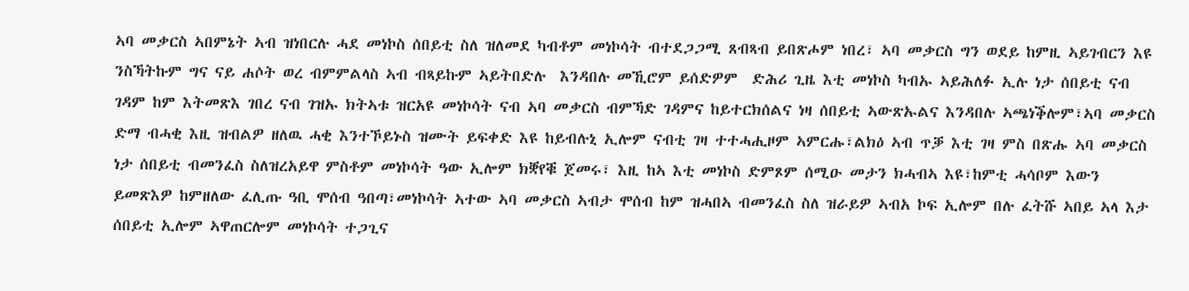ኣባ መቃርስ ኣበምኔት ኣብ ዝነበርሉ ሓደ መነኮስ ሰበይቲ ስለ ዝለመደ ካብቶም መነኮሳት ብተደጋጋሚ ጸብጻብ ይበጽሖም ነበረ፣ ኣባ መቃርስ ግን ወደይ ከምዚ ኣይገብርን እዩ ንስኻትኩም ግና ናይ ሐሶት ወረ ብምምልላስ ኣብ ብጻይኩም ኣይትበድሉ  እንዳበሉ መኺሮም ይሰድዎም  ድሕሪ ጊዜ እቲ መነኮስ ካብኡ ኣይሕለፉ ኢሉ ነታ ሰበይቲ ናብ ገዳም ከም እትመጽእ ገበረ ናብ ገዝኡ ክትኣቱ ዝርአዩ መነኮሳት ናብ ኣባ መቃርስ ብምኻድ ገዳምና ከይተርክሰልና ነዛ ሰበይቲ ኣውጽኡልና እንዳበሉ ኣጫነቕሎም፣ኣባ መቃርስ ድማ ብሓቂ እዚ ዝብልዎ ዘለዉ ሓቂ እንተኾይኑስ ዝሙት ይፍቀድ እዩ ከይብሉኒ ኢሎም ናብቲ ገዛ ተተሓሒዞም ኣምርሑ፣ልክዕ ኣብ ጥቓ እቲ ገዛ ምስ በጽሑ ኣባ መቃርስ ነታ ሰበይቲ ብመንፈስ ስለዝረአይዋ ምስቶም መነኮሳት ዓው ኢሎም ክቛየቑ ጀመሩ፣ እዚ ከኣ እቲ መነኮስ ድምጾም ሰሚዑ መታን ክሓብኣ እዩ፣ከምቲ ሓሳቦም እውን ይመጽእዎ ከምዘለው ፈሊጡ ዓቢ ሞሰብ ዓበጣ፣መነኮሳት ኣተው ኣባ መቃርስ ኣብታ ሞሰብ ከም ዝሓበኣ ብመንፈስ ስለ ዝራይዎ ኣብአ ኮፍ ኢሎም በሉ ፈትሹ ኣበይ ኣላ እታ ሰበይቲ ኢሎም ኣዋጠርሎም መነኮሳት ተጋጊና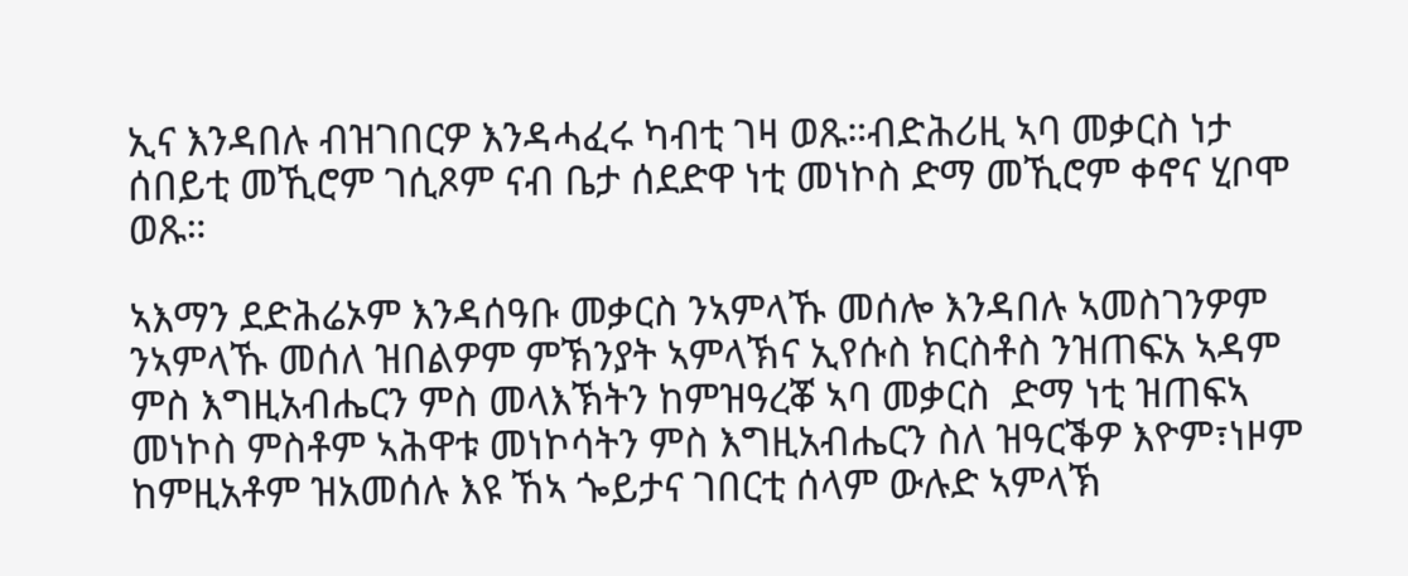ኢና እንዳበሉ ብዝገበርዎ እንዳሓፈሩ ካብቲ ገዛ ወጹ።ብድሕሪዚ ኣባ መቃርስ ነታ ሰበይቲ መኺሮም ገሲጾም ናብ ቤታ ሰደድዋ ነቲ መነኮስ ድማ መኺሮም ቀኖና ሂቦሞ ወጹ።

ኣእማን ደድሕሬኦም እንዳሰዓቡ መቃርስ ንኣምላኹ መሰሎ እንዳበሉ ኣመስገንዎም ንኣምላኹ መሰለ ዝበልዎም ምኽንያት ኣምላኽና ኢየሱስ ክርስቶስ ንዝጠፍአ ኣዳም ምስ እግዚአብሔርን ምስ መላእኽትን ከምዝዓረቖ ኣባ መቃርስ  ድማ ነቲ ዝጠፍኣ መነኮስ ምስቶም ኣሕዋቱ መነኮሳትን ምስ እግዚአብሔርን ስለ ዝዓርቕዎ እዮም፣ነዞም ከምዚአቶም ዝአመሰሉ እዩ ኸኣ ጐይታና ገበርቲ ሰላም ውሉድ ኣምላኽ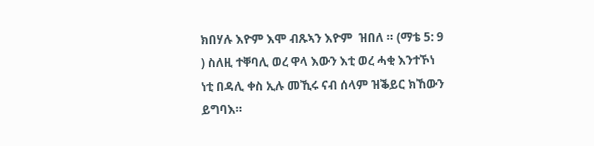ክበሃሉ እዮም እሞ ብጹኣን እዮም  ዝበለ ። (ማቴ 5: 9 ) ስለዚ ተቐባሊ ወረ ዋላ እውን እቲ ወረ ሓቂ እንተኾነ ነቲ በዳሊ ቀስ ኢሉ መኺሩ ናብ ሰላም ዝቕይር ክኸውን ይግባእ።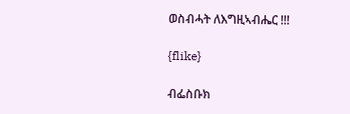ወስብሓት ለእግዚኣብሔር !!!

{flike}

ብፌስቡክ